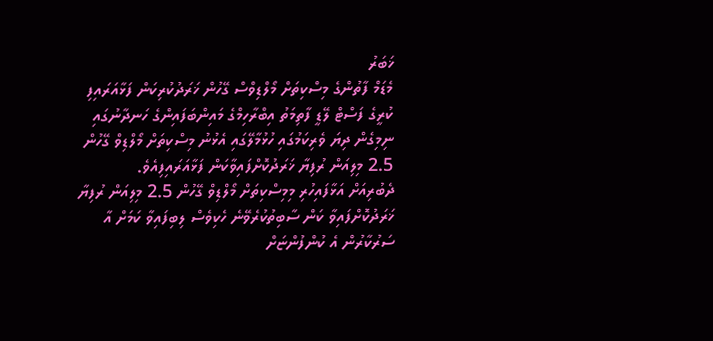ޚަބަރު
މެޑަމް ފާތުންގެ މިސްކިތަށް މޯލްޑިވްސް ގޭހުން ޚަރަދުކުރިކަން ފަޅާއަރައިފި
ކުރީގެ ފަސްޓް ލޭޑީ ފާތިމަތު އިބްރާހިމްގެ މައިންބަފައިންގެ ހަނދާނުގައި ނިމިގެން ދިޔަ ވެރިކަމުގައި ހުޅުމާލޭގައި އެޅުނު މިސްކިތަށް މޯލްޑިވް ގޭހުން 2.5 މިލިއަން ރުފިޔާ ޚަރަދުކޮށްފައިވާކަން ފަޅާއަރައިފިއެވެ.
ދެބުރިއަށް އަޅާފައިހުރި މިމިސްކިތަށް މޯލްޑިވް ގޭހުން 2.5 މިލިއަން ރުފިޔާ ޚަރަދުކޮށްފައިވާ ކަން ސާބިތުކުރެވޭނެ ހެކިވެސް ލިބިފައިވާ ކަމަށް އާ ސަރުކާރުން އެ ކުންފުންޏަށް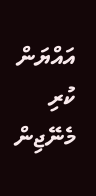އައްޔަން ކުރި މެނޭޖިން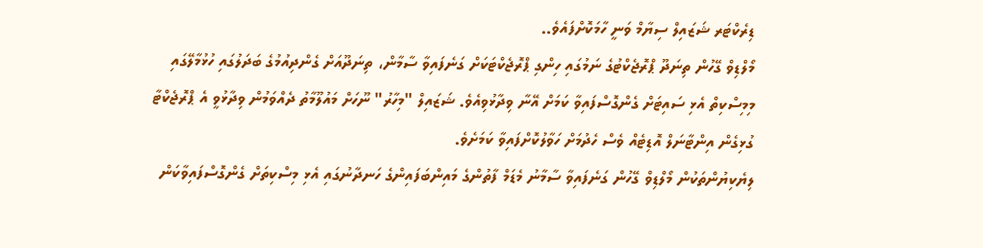ޑިރެކްޓަރ ޝަޒައިލް ސިޔާމް ވަނީ ހާމަކޮށްފައެވެ..
މޯލްޑިވް ގޭހުން ތިނަދޫ ޕްރޮޖެކްޓުގެ ނަމުގައި ހިންގި ޕްރޮޖެކްޓަކަށް ގަނެފައިވާ ސާމާން، ތިނަދޫއަށް ގެންދިއުމުގެ ބަދަލުގައި ހުޅުމާލޭގައި މިމިސްކިތް އެޅި ސައިޓަށް ގެންގޮސްފައިވާ ކަމަށް އޭނާ ވިދާޅުވިއެވެ. ޝަޒައިލް "މިހާރު" ނޫހަށް މައުލޫމާތު ދެއްވަމުން ވިދާޅުވީ އެ ޕްރޮޖެކްޓާ ގުޅިގެން އިންޓާނަލް އޮޑިޓެއް ވެސް ހެދުމަށް ހަވާލުކޮށްފައިވާ ކަމަށެވެ.
ލިޔެކިޔުންތަކުން މޯލްޑިވް ގޭހުން ގަނެފައިވާ ސާމާނު މެޑަމް ފާތުންގެ މައިންބަފައިންގެ ހަނދާނުގައި އެޅި މިސްކިތަށް ގެންގޮސްފައިވާކަން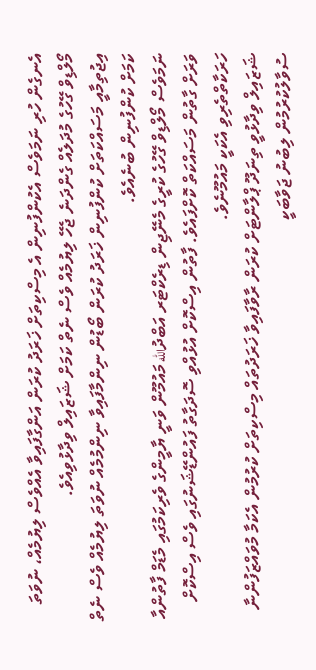އެނގެން ހުރި ނަމަވެސް އެކުންފުނިން އެ މިސްކިތަށް ޚަރަދު ކުރަން އަންގާފައިވާ އެއްވެސް ލިޔުމެއް، ނުވަތަ މޯލްޑިވް ގޭހުގެ މުދަލެއް ގެންދަނެ ޖެހޭ ލިޔުމެއް ވެސް ނެތް ކަމަށް ޝަޒައިލް ވިދާޅުވިއެވެ.
އިޖުތިމާއީ މަސައްކަތަށް ކުންފުނިން ޚަރަދު ކުރަން ބޯޑުން ނިންމާފައިވާ ނިންމުމެއް ނުވަތަ ލިޔުމެއް ވެސް ނެތް ކަމަށް ކުންފުނިން ބުނެއެވެ.
ނަމަވެސް މޯލްޑިވް ގޭހުގެ ކުރީގެ މެނޭޖިން ޑިރެކްޓަރ އަބްދުالله މައުމޫން ވަނީ ޔާމީންގެ ވެރިކަމުގައި މެޑަމް ފާތުންއާ ވަރަށް ގާތުން މަސައްކަތް ކޮށްފައެވެ. ފާތުން އިސްކޮށް އުޅުއްވި ސޮދަގާތު ފައުންޑޭޝަނުގައި ވެސް އިސްކޮށް ހަރަކާތްތެރިވި އެކަކީ މައުމޫނެވެ.
ޝަޒައިލް ވިދާޅުވީ ތިނަދޫ ޕްލާންޓަށް ކުރަން ރާވާފައިވާ ޚަރަދުތައް މިސްކިތަށް ކުރުމުން އެކަމާ މުވައްޒަފުންނާ ސުވާލުކުރުމުން ލިބުނު ޖަވާބަކީ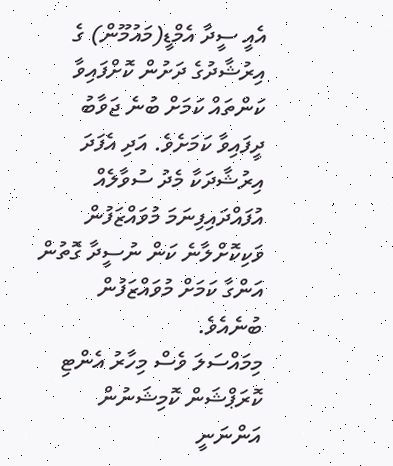އެއީ ސީދާ އެމްޑީ(މައުމޫން) ގެ އިރުޝާދުގެ ދަށުން ކޮށްފައިވާ ކަންތައް ކަމަށް ބުނެ ޖަވާބު ދީފައިވާ ކަމަށެވެ. އަދި އެފަދަ އިރުޝާދަކާ މެދު ސުވާލެއް އުފައްދައިފިނަމަ މުވައްޒަފުން ވަކިކޮށްލާނެ ކަން ނުސީދާ ގޮތުން އަންގާ ކަމަށް މުވައްޒަފުން ބުނެއެވެ.
މިމައްސަލަ ވެސް މިހާރު އެންޓި ކޮރަޕްޝަން ކޮމިޝަނުން އަންނަނީ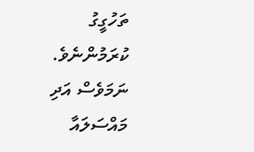ތަހުގީގު ކުރަމުންނެވެ. ނަމަވެސް އަދި މައްސަލައާ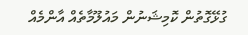ގުޅޭގޮތުން ކޮމިޝަނުން މައުލޫމާތެއް އާންމެއް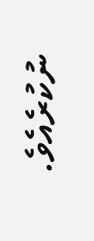ނުކުރެއެވެ.